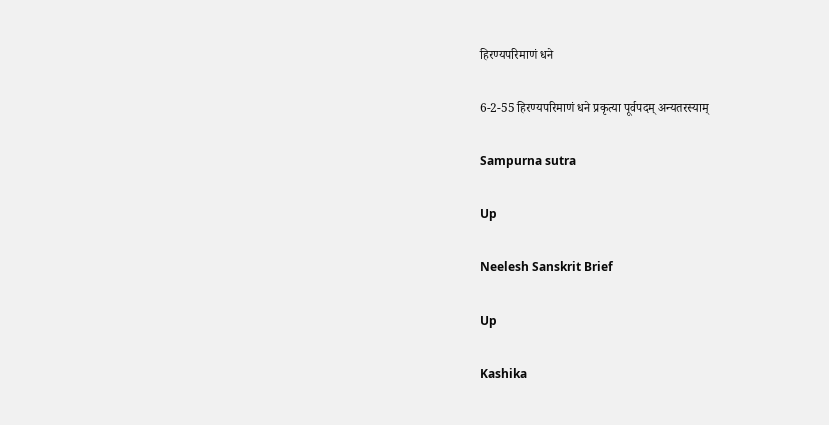हिरण्यपरिमाणं धने

6-2-55 हिरण्यपरिमाणं धने प्रकृत्या पूर्वपदम् अन्यतरस्याम्

Sampurna sutra

Up

Neelesh Sanskrit Brief

Up

Kashika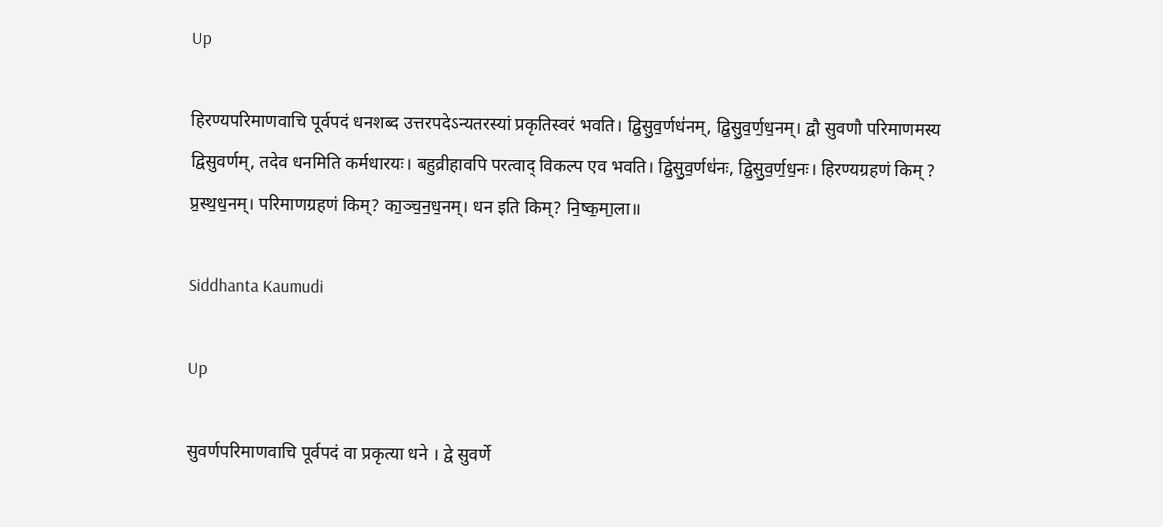Up

हिरण्यपरिमाणवाचि पूर्वपदं धनशब्द उत्तरपदेऽन्यतरस्यां प्रकृतिस्वरं भवति। द्वि॒सु॒व॒र्णध॑नम्, द्वि॒सु॒व॒र्ण॒ध॒नम्। द्वौ सुवणौ परिमाणमस्य द्विसुवर्णम्, तदेव धनमिति कर्मधारयः। बहुव्रीहावपि परत्वाद् विकल्प एव भवति। द्वि॒सु॒व॒र्णध॑नः, द्वि॒सु॒व॒र्ण॒ध॒नः। हिरण्यग्रहणं किम् ? प्र॒स्थ॒ध॒नम्। परिमाणग्रहणं किम्? का॒ञ्च॒न॒ध॒नम्। धन इति किम्? नि॒ष्क॒मा॒ला॥

Siddhanta Kaumudi

Up

सुवर्णपरिमाणवाचि पूर्वपदं वा प्रकृत्या धने । द्वे सुवर्णे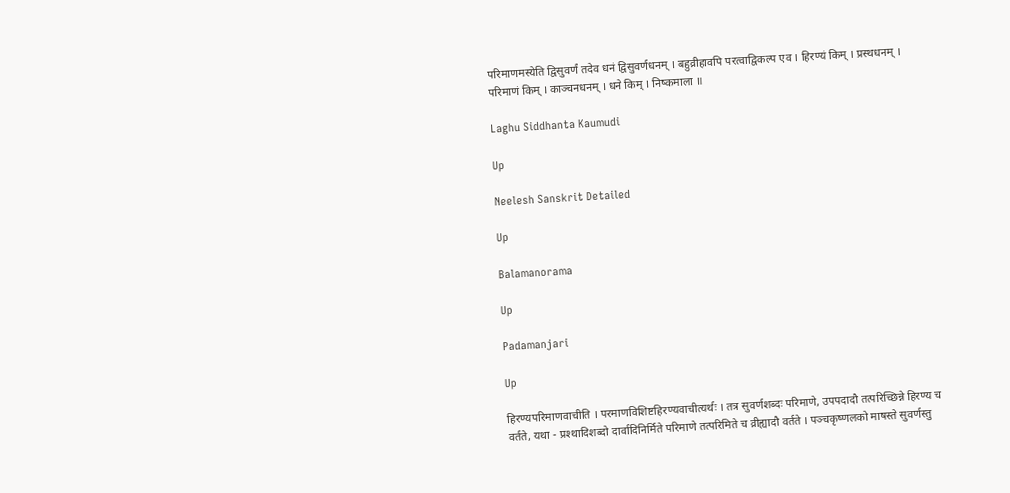परिमाणमस्येति द्विसुवर्णं तदेव धनं द्विसुवर्णधनम् । बहुव्रीहावपि परत्वाद्विकल्प एव । हिरण्यं किम् । प्रस्थधनम् । परिमाणं किम् । काञ्चनधनम् । धने किम् । निष्कमाला ॥

Laghu Siddhanta Kaumudi

Up

Neelesh Sanskrit Detailed

Up

Balamanorama

Up

Padamanjari

Up

हिरण्यपरिमाणवाचीति । परमाणविशिष्टहिरण्यवाचीत्यर्थः । तत्र सुवर्णशब्दः परिमाणे, उपपदादौ तत्परिच्छिन्ने हिरण्य च वर्तते, यथा - प्रश्थादिशब्दो दार्वादिनिर्मिते परिमाणे तत्परिमिते च व्रीह्यादौ वर्तते । पञ्चकृष्णलको माषस्ते सुवर्णस्तु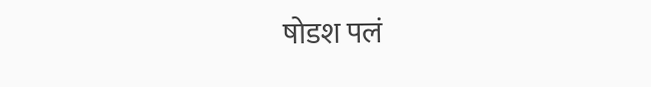षोडश पलं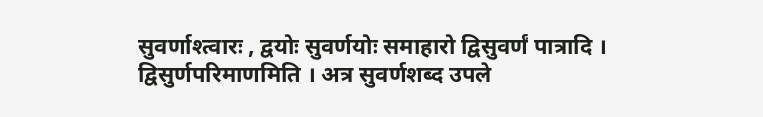सुवर्णाश्त्वारः , द्वयोः सुवर्णयोः समाहारो द्विसुवर्णं पात्रादि । द्विसुर्णपरिमाणमिति । अत्र सुवर्णशब्द उपले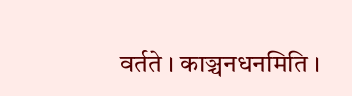वर्तते । काञ्चनधनमिति ।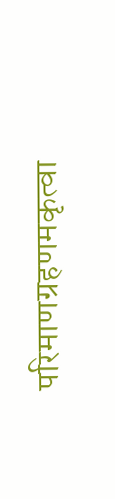परिमाणग्रहणमकृत्वा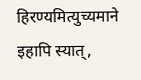हिरण्यमित्युच्यमाने इहापि स्यात्,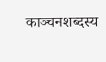काञ्चनशब्दस्य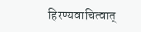हिरण्यवाचित्वात्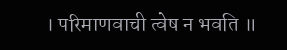। परिमाणवाची त्वेष न भवति ॥